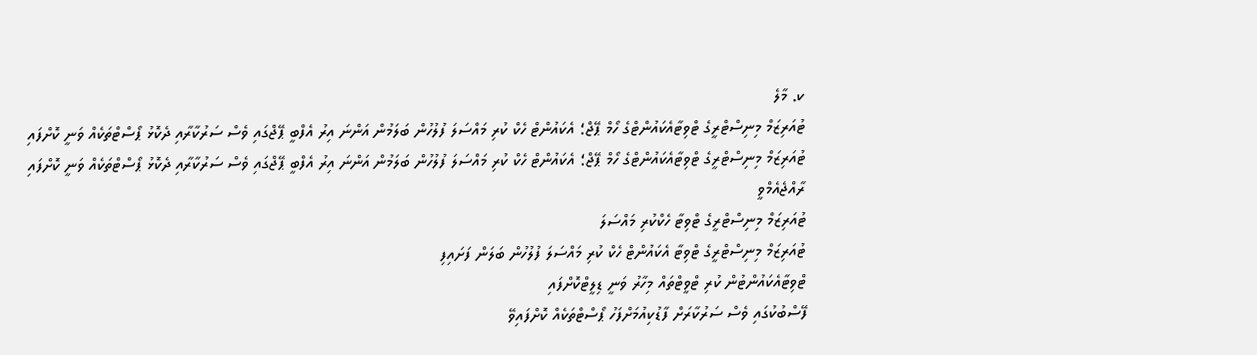ކ. މާލެ
ޓުއަރިޒަމް މިނިސްޓްރީގެ ޓްވިޓާއެކައުންޓްގެ ހޯމް ޕޭޖް؛ އެކައުންޓް ހެކް ކުރި މައްސަލަ ފުލުހުން ބަލަމުން އަންނަ އިރު އެފްބީ ޕޭޖްގައި ވެސް ސަރުކާރާއި ދެކޮޅު ޕޯސްޓްތަކެއް ވަނީ ކޮށްފައި
ޓުއަރިޒަމް މިނިސްޓްރީގެ ޓްވިޓާއެކައުންޓްގެ ހޯމް ޕޭޖް؛ އެކައުންޓް ހެކް ކުރި މައްސަލަ ފުލުހުން ބަލަމުން އަންނަ އިރު އެފްބީ ޕޭޖްގައި ވެސް ސަރުކާރާއި ދެކޮޅު ޕޯސްޓްތަކެއް ވަނީ ކޮށްފައި
ރާއްޖެއެމްވީ
ޓުއަރިޒަމް މިނިސްޓްރީގެ ޓްވިޓާ ހެކްކުރި މައްސަލަ
ޓުއަރިޒަމް މިނިސްޓްރީގެ ޓްވިޓާ އެކައުންޓް ހެކް ކުރި މައްސަލަ ފުލުހުން ބަލަން ފަށައިފި
ޓްވިޓާއެކައުންޓުން ކުރި ޓްވީޓްތައް މިހާރު ވަނީ ޑިލީޓްކޮށްފައި
ފޭސްބުކުގައި ވެސް ސަރުކާރަށް ފާޑުކިއުމަށްފަހު ޕޯސްޓްތަކެއް ކޮށްފައިވޭ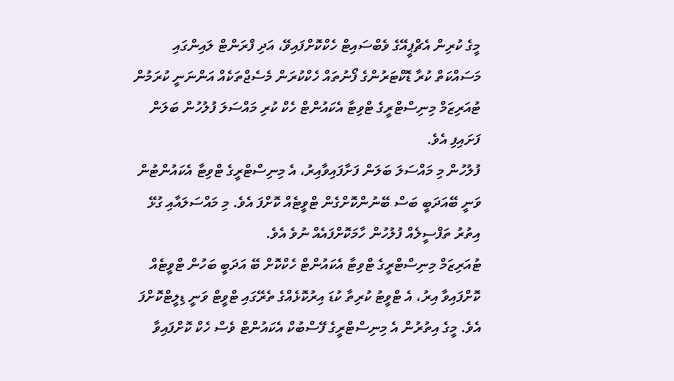މީގެ ކުރިން އެޗްޕީއޭގެ ވެބްސައިޓް ހެކްކޮށްފައިވޭ، އަދި ފްރަންޓް ލައިންގައި މަސައްކަތް ކުރާ ޑޮކްޓަރުންގެ ފޯނުތައް ހެކްކުރަން މެސެޖްތަކެއް އަންނަނީ ކުރަމުން
ޓުއަރިޒަމް މިނިސްޓްރީގެ ޓްވިޓާ އެކައުންޓް ހެކް ކުރި މައްސަލަ ފުލުހުން ބަލަން ފަށައިފި އެވެ.
ފުލުހުން މި މައްސަލަ ބަލަން ފަށާފައިވާއިރު، އެ މިނިސްޓްރީގެ ޓްވިޓާ އެކައުންޓުން ވަނީ ބޭއަދަބީ ބަސް ބޭނުންކޮށްގެން ޓްވީޓެއް ކޮށްފަ އެވެ. މި މައްސަލައާއި ގުޅޭ އިތުރު ތަފްސީލެއް ފުލުހުން ހާމަކޮށްފައެއް ނުވެ އެވެ.
ޓުއަރިޒަމް މިނިސްޓްރީގެ ޓްވިޓާ އެކައުންޓް ހެކްކޮށް ބޭ އަދަބީ ބަހުން ޓްވީޓެއް ކޮށްފައިވާ އިރު، އެ ޓްވީޓު ކުރިތާ ކުޑަ އިރުކޮޅެއްގެ ތެރޭގައި ޓްވީޓް ވަނީ ޑިލީޓްކޮށްފަ އެވެ. މީގެ އިތުރުން އެ މިނިސްޓްރީގެ ފޭސްބުކް އެކައުންޓް ވެސް ހެކް ކޮށްފައިވާ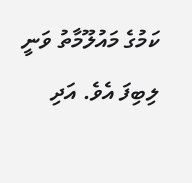ކަމުގެ މައުލޫމާތު ވަނީ ލިބިފަ އެވެ. އަދި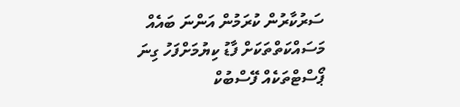ސަރުކާރުން ކުރަމުން އަންނަ ބައެއް މަސައްކަތްތަކަށް ފާޑު ކިޔުމަށްފަހު ގިނަ ޕޯސްޓްތަކެއް ފޭސްބުކް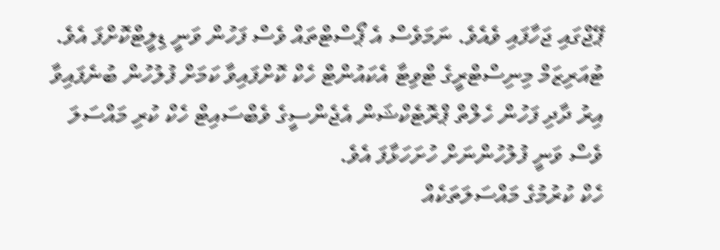ޕޭޖްގައި ޖަހާފައި ވެއެވެ. ނަމަވެސް އެ ޕޯސްޓްތައް ވެސް ފަހުން ވަނީ ޑިލީޓްކޮށްފަ އެވެ.
ޓުއަރިޒަމް މިނިސްޓްރީގެ ޓްވިޓާ އެކައުންޓް ހެކް ކޮށްފައިވާ ކަމަށް ފުލުހުން ބުނެފައިވާ އިރު ދާދި ފަހުން ހެލްތް ޕްރޮޓެކްޝަން އެޖެންސީގެ ވެބްސައިޓް ހެކް ކުރި މައްސަލަ ވެސް ވަނީ ފުލުހުންނަށް ހުށަހަޅާފަ އެވެ.
ހެކް ކުރުމުގެ މައްސަލަތަކެއް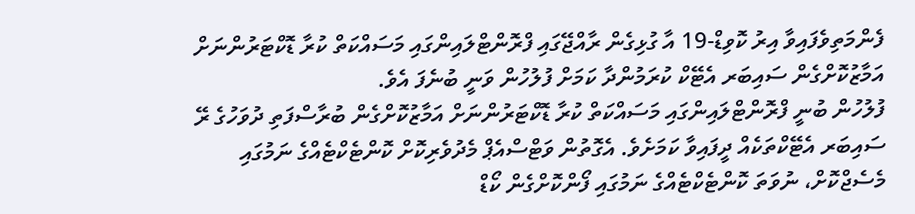ފެންމަތިވެފައިވާ އިރު ކޮވިޑް-19 އާ ގުޅިގެން ރާއްޖޭގައި ފްރޮންޓްލައިންގައި މަސައްކަތް ކުރާ ޑޮކްޓަރުންނަށް އަމާޒުކޮށްގެން ސައިބަރ އެޓޭކް ކުރަމުންދާ ކަމަށް ފުލުހުން ވަނީ ބުނެފަ އެވެ.
ފުލުހުން ބުނީ ފްރޮންޓްލައިންގައި މަސައްކަތް ކުރާ ޑޮކްޓަރުންނަށް އަމާޒުކޮށްގެން ބުރާސްފަތި ދުވަހުގެ ރޭ ސައިބަރ އެޓޭކްތަކެއް ދީފައިވާ ކަމަށެވެ. އެގޮތުން ވަޓްސްއެޕް މެދުވެރިކޮށް ކޮންޓެކްޓެއްގެ ނަމުގައި މެސެޖްކޮށް، ނުވަތަ ކޮންޓެކްޓެއްގެ ނަމުގައި ފޯންކޮށްގެން ކޯޑް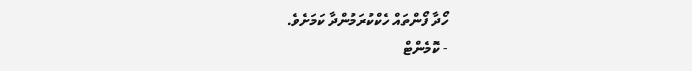ހޯދާ ފޯންތައް ހެކްކުރަމުންދާ ކަމަށެވެ.
- ކޮމެންޓް